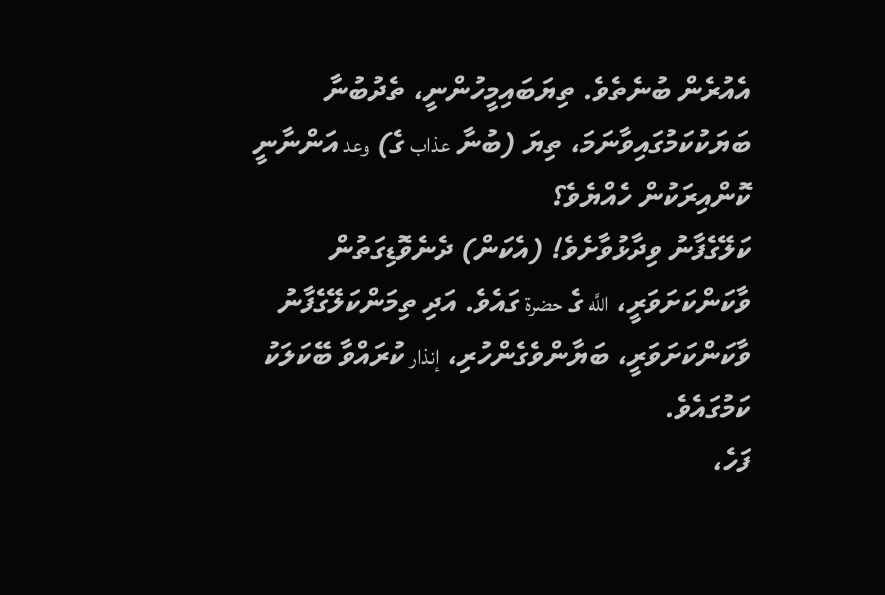އެއުރެން ބުނެތެވެ. ތިޔަބައިމީހުންނީ، ތެދުބުނާ ބަޔަކުކަމުގައިވާނަމަ، ތިޔަ (ބުނާ عذاب ގެ) وعد އަންނާނީ ކޮންއިރަކުން ހެއްޔެވެ؟
ކަލޭގެފާނު ވިދާޅުވާށެވެ! (އެކަން) ދެނެވޮޑިގަތުން ވާކަންކަށަވަރީ، اللَّه ގެ حضرة ގައެވެ. އަދި ތިމަންކަލޭގެފާނު ވާކަންކަށަވަރީ، ބަޔާންވެގެންހުރި، إنذار ކުރައްވާ ބޭކަލަކު ކަމުގައެވެ.
ފަހެ،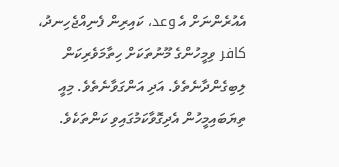އެއުރެންނަށް އެ وعد، ކައިރިން ފެނިއްޖެހިނދު، كافر ވިމީހުންގެ މޫނުތަކަށް ހިތާމަވެރިކަން ލިބިގެންދާނެތެވެ. އަދި އަންގަވާނެތެވެ. މިއީ ތިޔަބައިމީހުން އެދިގޮވާކަމުގައިވި ކަންތަކެވެ.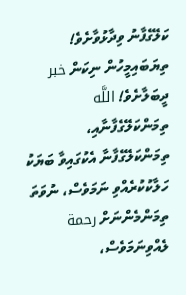ކަލޭގެފާނު ވިދާޅުވާށެވެ! ތިޔަބައިމީހުން ނިކަން خبر ދީބަލާށެވެ! اللَّه ތިމަންކަލޭގެފާނާއި، ތިމަންކަލޭގެފާނާ އެކުގައިވާ ބަޔަކު ހަލާކުކުރެއްވި ނަމަވެސް، ނުވަތަ ތިމަންމެންނަށް رحمة ލެއްވިނަމަވެސް،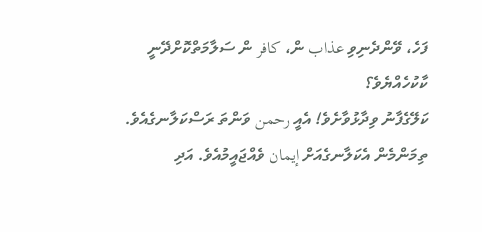ފަހެ، ވޭންދެނިވި عذاب ން، كافر ން ސަލާމަތްކޮށްދޭނީ ކާކުހެއްޔެވެ؟
ކަލޭގެފާނު ވިދާޅުވާށެވެ! އެއީ رحمن ވަންތަ ރަސްކަލާނގެއެވެ. ތިމަންމެން އެކަލާނގެއަށް إيمان ވެއްޖައީމުއެވެ. އަދި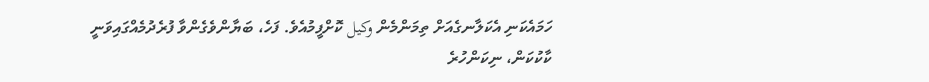ހަމައެކަނި އެކަލާނގެއަށް ތިމަންމެން وكيل ކޮށްފީމުއެވެ. ފަހެ، ބަޔާންވެގެންވާ ފުރެދުމެއްގައިވަނީ ކާކުކަން، ނިކަންހުރެ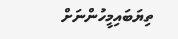ތިޔަބައިމީހުންނަށް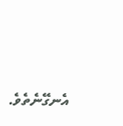އެނގޭނެތެވެ.